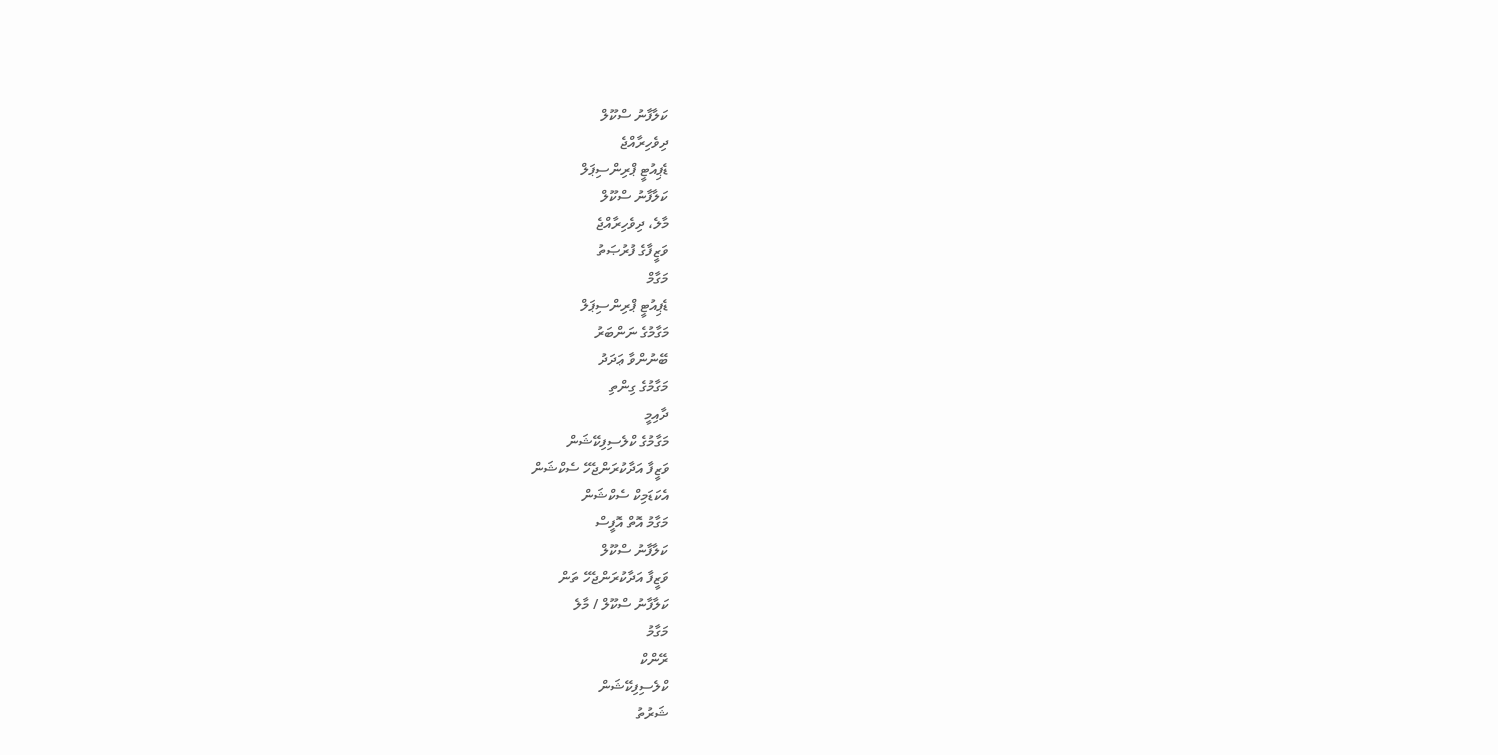ކަލާފާނު ސްކޫލް
ދިވެހިރާއްޖެ
ޑެޕިއުޓީ ޕްރިންސިޕަލް
ކަލާފާނު ސްކޫލް
މާލެ، ދިވެހިރާއްޖެ
ވަޒީފާގެ ފުރުޞަތު
މަގާމް
ޑެޕިއުޓީ ޕްރިންސިޕަލް
މަގާމުގެ ނަންބަރު
ބޭނުންވާ ޢަދަދު
މަގާމުގެ ގިންތި
ދާއިމީ
މަގާމުގެ ކްލެސިފިކޭޝަން
ވަޒީފާ އަދާކުރަންޖެހޭ ސެކްޝަން
އެކަޑަމިކް ސެކްޝަން
މަގާމު އޮތް އޮފީސް
ކަލާފާނު ސްކޫލް
ވަޒީފާ އަދާކުރަންޖެހޭ ތަން
ކަލާފާނު ސްކޫލް / މާލެ
މަގާމު
ރޭންކް
ކްލެސިފިކޭޝަން
ޝަރުތު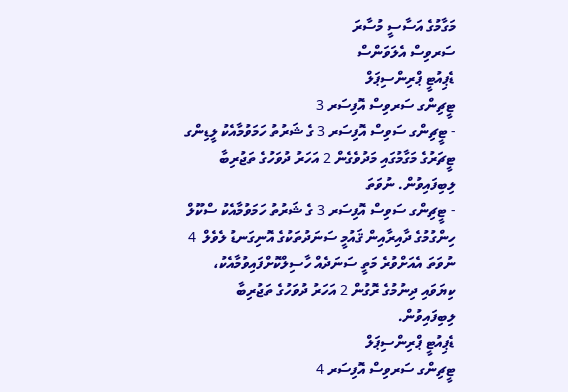މަގާމުގެ އަސާސީ މުސާރަ
ސަރވިސް އެލަވަންސް
ޑެޕިއުޓީ ޕްރިންސިޕަލް
ޓީޗިންގ ސަރވިސް އޮފިސަރ 3
- ޓީޗިންގ ސަވިސް އޮފިސަރ 3 ގެ ޝަރުތު ހަމަވުމާއެކު ލީޑިންގ ޓީޗަރުގެ މަގާމުގައި މަދުވެގެން 2 އަހަރު ދުވަހުގެ ތަޖުރިބާ ލިބިފައިވުން. ނުވަތަ
- ޓީޗިންގ ސަވިސް އޮފިސަރ 3 ގެ ޝަރުތު ހަމަވުމާއެކު ސްކޫލް ހިންގުމުގެ ދާއިރާއިން ޤައުމީ ސަނަދުތަކުގެ އޮނިގަނޑު ލެވެލް  4 ނުވަތަ އެއަށްވުރެ މަތީ ސަނަދެއް ހާސިލްކޮށްފައިވުމާއެކު، ކިޔަވައި ދިނުމުގެ ރޮގުން 2 އަހަރު ދުވަހުގެ ތަޖުރިބާ ލިބިފައިވުން.
ޑެޕިއުޓީ ޕްރިންސިޕަލް
ޓީޗިންގ ސަރވިސް އޮފިސަރ 4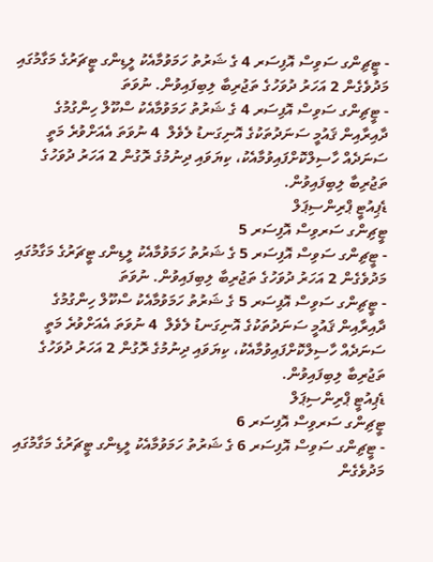- ޓީޗިންގ ސަވިސް އޮފިސަރ 4 ގެ ޝަރުތު ހަމަވުމާއެކު ލީޑިންގ ޓީޗަރުގެ މަގާމުގައި މަދުވެގެން 2 އަހަރު ދުވަހުގެ ތަޖުރިބާ ލިބިފައިވުން. ނުވަތަ
- ޓީޗިންގ ސަވިސް އޮފިސަރ 4 ގެ ޝަރުތު ހަމަވުމާއެކު ސްކޫލް ހިންގުމުގެ ދާއިރާއިން ޤައުމީ ސަނަދުތަކުގެ އޮނިގަނޑު ލެވެލް  4 ނުވަތަ އެއަށްވުރެ މަތީ ސަނަދެއް ހާސިލްކޮށްފައިވުމާއެކު، ކިޔަވައި ދިނުމުގެ ރޮގުން 2 އަހަރު ދުވަހުގެ ތަޖުރިބާ ލިބިފައިވުން.
ޑެޕިއުޓީ ޕްރިންސިޕަލް
ޓީޗިންގ ސަރވިސް އޮފިސަރ 5
- ޓީޗިންގ ސަވިސް އޮފިސަރ 5 ގެ ޝަރުތު ހަމަވުމާއެކު ލީޑިންގ ޓީޗަރުގެ މަގާމުގައި މަދުވެގެން 2 އަހަރު ދުވަހުގެ ތަޖުރިބާ ލިބިފައިވުން. ނުވަތަ
- ޓީޗިންގ ސަވިސް އޮފިސަރ 5 ގެ ޝަރުތު ހަމަވުމާއެކު ސްކޫލް ހިންގުމުގެ ދާއިރާއިން ޤައުމީ ސަނަދުތަކުގެ އޮނިގަނޑު ލެވެލް  4 ނުވަތަ އެއަށްވުރެ މަތީ ސަނަދެއް ހާސިލްކޮށްފައިވުމާއެކު، ކިޔަވައި ދިނުމުގެ ރޮގުން 2 އަހަރު ދުވަހުގެ ތަޖުރިބާ ލިބިފައިވުން.
ޑެޕިއުޓީ ޕްރިންސިޕަލް
ޓީޗިންގ ސަރވިސް އޮފިސަރ 6
- ޓީޗިންގ ސަވިސް އޮފިސަރ 6 ގެ ޝަރުތު ހަމަވުމާއެކު ލީޑިންގ ޓީޗަރުގެ މަގާމުގައި މަދުވެގެން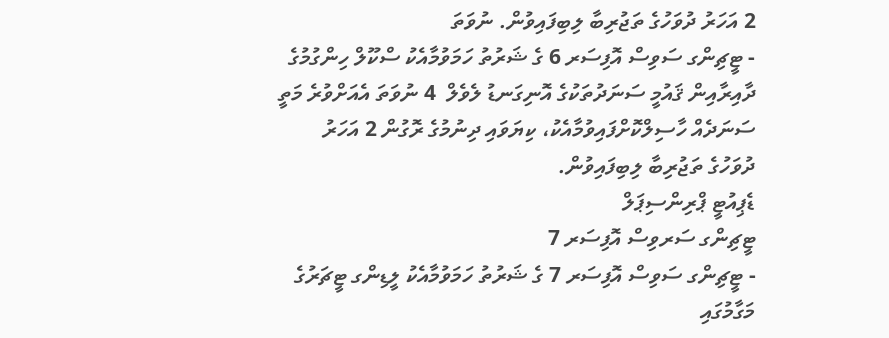2 އަހަރު ދުވަހުގެ ތަޖުރިބާ ލިބިފައިވުން. ނުވަތަ
- ޓީޗިންގ ސަވިސް އޮފިސަރ 6 ގެ ޝަރުތު ހަމަވުމާއެކު ސްކޫލް ހިންގުމުގެ ދާއިރާއިން ޤައުމީ ސަނަދުތަކުގެ އޮނިގަނޑު ލެވެލް  4 ނުވަތަ އެއަށްވުރެ މަތީ ސަނަދެއް ހާސިލްކޮށްފައިވުމާއެކު، ކިޔަވައި ދިނުމުގެ ރޮގުން 2 އަހަރު ދުވަހުގެ ތަޖުރިބާ ލިބިފައިވުން.
ޑެޕިއުޓީ ޕްރިންސިޕަލް
ޓީޗިންގ ސަރވިސް އޮފިސަރ 7
- ޓީޗިންގ ސަވިސް އޮފިސަރ 7 ގެ ޝަރުތު ހަމަވުމާއެކު ލީޑިންގ ޓީޗަރުގެ މަގާމުގައި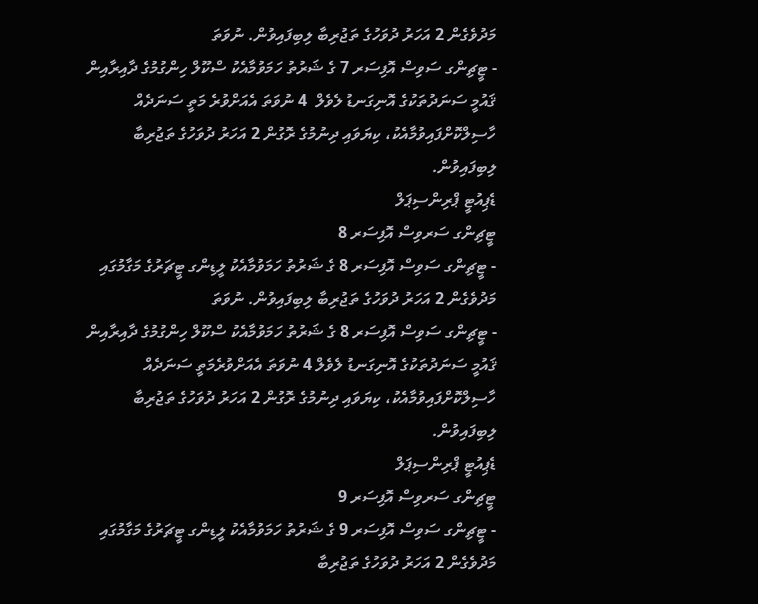މަދުވެގެން 2 އަހަރު ދުވަހުގެ ތަޖުރިބާ ލިބިފައިވުން. ނުވަތަ
- ޓީޗިންގ ސަވިސް އޮފިސަރ 7 ގެ ޝަރުތު ހަމަވުމާއެކު ސްކޫލް ހިންގުމުގެ ދާއިރާއިން ޤައުމީ ސަނަދުތަކުގެ އޮނިގަނޑު ލެވެލް  4 ނުވަތަ އެއަށްވުރެ މަތީ ސަނަދެއް ހާސިލްކޮށްފައިވުމާއެކު، ކިޔަވައި ދިނުމުގެ ރޮގުން 2 އަހަރު ދުވަހުގެ ތަޖުރިބާ ލިބިފައިވުން.
ޑެޕިއުޓީ ޕްރިންސިޕަލް
ޓީޗިންގ ސަރވިސް އޮފިސަރ 8
- ޓީޗިންގ ސަވިސް އޮފިސަރ 8 ގެ ޝަރުތު ހަމަވުމާއެކު ލީޑިންގ ޓީޗަރުގެ މަގާމުގައި މަދުވެގެން 2 އަހަރު ދުވަހުގެ ތަޖުރިބާ ލިބިފައިވުން. ނުވަތަ
- ޓީޗިންގ ސަވިސް އޮފިސަރ 8 ގެ ޝަރުތު ހަމަވުމާއެކު ސްކޫލް ހިންގުމުގެ ދާއިރާއިން ޤައުމީ ސަނަދުތަކުގެ އޮނިގަނޑު ލެވެލް 4 ނުވަތަ އެއަށްވުރެމަތީ ސަނަދެއް ހާސިލްކޮށްފައިވުމާއެކު، ކިޔަވައި ދިނުމުގެ ރޮގުން 2 އަހަރު ދުވަހުގެ ތަޖުރިބާ ލިބިފައިވުން.
ޑެޕިއުޓީ ޕްރިންސިޕަލް
ޓީޗިންގ ސަރވިސް އޮފިސަރ 9
- ޓީޗިންގ ސަވިސް އޮފިސަރ 9 ގެ ޝަރުތު ހަމަވުމާއެކު ލީޑިންގ ޓީޗަރުގެ މަގާމުގައި މަދުވެގެން 2 އަހަރު ދުވަހުގެ ތަޖުރިބާ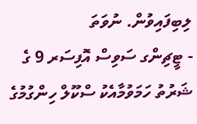ލިބިފައިވުން. ނުވަތަ
- ޓީޗިންގ ސަވިސް އޮފިސަރ 9 ގެ ޝަރުތު ހަމަވުމާއެކު ސްކޫލް ހިންގުމުގެ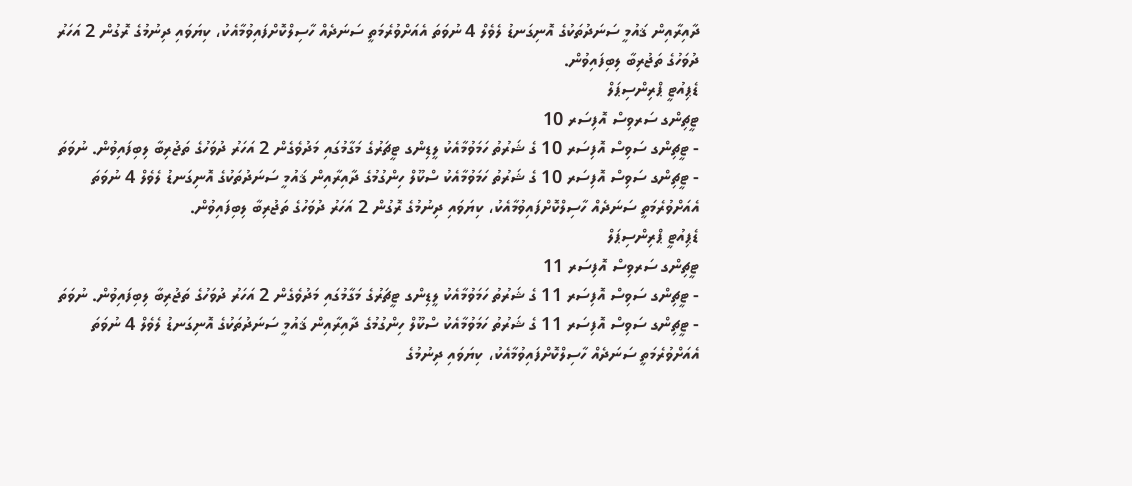ދާއިރާއިން ޤައުމީ ސަނަދުތަކުގެ އޮނިގަނޑު ލެވެލް 4 ނުވަތަ އެއަށްވުރެމަތީ ސަނަދެއް ހާސިލްކޮށްފައިވުމާއެކު، ކިޔަވައި ދިނުމުގެ ރޮގުން 2 އަހަރު ދުވަހުގެ ތަޖުރިބާ ލިބިފައިވުން.
ޑެޕިއުޓީ ޕްރިންސިޕަލް
ޓީޗިންގ ސަރވިސް އޮފިސަރ 10
- ޓީޗިންގ ސަވިސް އޮފިސަރ 10 ގެ ޝަރުތު ހަމަވުމާއެކު ލީޑިންގ ޓީޗަރުގެ މަގާމުގައި މަދުވެގެން 2 އަހަރު ދުވަހުގެ ތަޖުރިބާ ލިބިފައިވުން. ނުވަތަ
- ޓީޗިންގ ސަވިސް އޮފިސަރ 10 ގެ ޝަރުތު ހަމަވުމާއެކު ސްކޫލް ހިންގުމުގެ ދާއިރާއިން ޤައުމީ ސަނަދުތަކުގެ އޮނިގަނޑު ލެވެލް 4 ނުވަތަ އެއަށްވުރެމަތީ ސަނަދެއް ހާސިލްކޮށްފައިވުމާއެކު، ކިޔަވައި ދިނުމުގެ ރޮގުން 2 އަހަރު ދުވަހުގެ ތަޖުރިބާ ލިބިފައިވުން.
ޑެޕިއުޓީ ޕްރިންސިޕަލް
ޓީޗިންގ ސަރވިސް އޮފިސަރ 11
- ޓީޗިންގ ސަވިސް އޮފިސަރ 11 ގެ ޝަރުތު ހަމަވުމާއެކު ލީޑިންގ ޓީޗަރުގެ މަގާމުގައި މަދުވެގެން 2 އަހަރު ދުވަހުގެ ތަޖުރިބާ ލިބިފައިވުން. ނުވަތަ
- ޓީޗިންގ ސަވިސް އޮފިސަރ 11 ގެ ޝަރުތު ހަމަވުމާއެކު ސްކޫލް ހިންގުމުގެ ދާއިރާއިން ޤައުމީ ސަނަދުތަކުގެ އޮނިގަނޑު ލެވެލް 4 ނުވަތަ އެއަށްވުރެމަތީ ސަނަދެއް ހާސިލްކޮށްފައިވުމާއެކު، ކިޔަވައި ދިނުމުގެ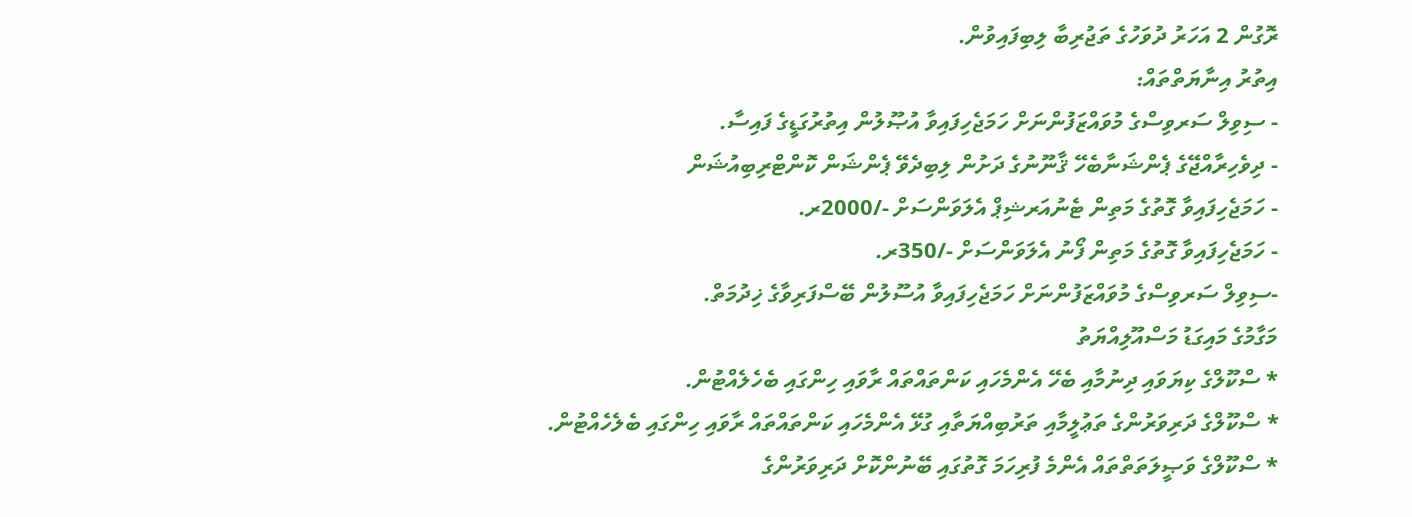ރޮގުން 2 އަހަރު ދުވަހުގެ ތަޖުރިބާ ލިބިފައިވުން.
އިތުރު އިނާޔަތްތައް:
- ސިވިލް ސަރވިސްގެ މުވައްޒަފުންނަށް ހަމަޖެހިފައިވާ އުޞޫލުން އިތުރުގަޑީގެ ފައިސާ.
- ދިވެހިރާއްޖޭގެ ޕެންޝަނާބެހޭ ޤާނޫނުގެ ދަށުން ލިބިދެވޭ ޕެންޝަން ކޮންޓްރިބިއުޝަން
- ހަމަޖެހިފައިވާ ގޮތުގެ މަތިން ޓެނުއަރޝިޕް އެލަވަންސަށް -/2000ރ.
- ހަމަޖެހިފައިވާ ގޮތުގެ މަތިން ފޯނު އެލަވަންސަށް -/350ރ.
-ސިވިލް ސަރވިސްގެ މުވައްޒަފުންނަށް ހަމަޖެހިފައިވާ އުސޫލުން ބޭސްފަރިވާގެ ޚިދުމަތް.
މަގާމުގެ މައިގަޑު މަސްއޫލިއްޔަތު
* ސްކޫލްގެ ކިޔަވައި ދިނުމާއި ބެހޭ އެންމެހައި ކަންތައްތައް ރާވައި ހިންގައި ބެހެލެއްޓުން.
* ސްކޫލްގެ ދަރިވަރުންގެ ތަޢުލީމާއި ތަރުބިއްޔަތާއި ގުޅޭ އެންމެހައި ކަންތައްތައް ރާވައި ހިންގައި ބެލެހެއްޓުން.
* ސްކޫލްގެ ވަޞީލަތަތްތައް އެންމެ ފުރިހަމަ ގޮތުގައި ބޭނުންކޮށް ދަރިވަރުންގެ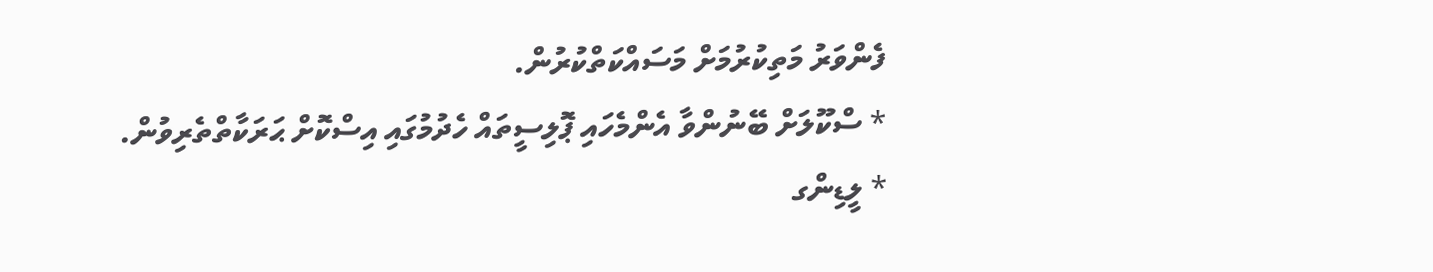ފެންވަރު މަތިކުރުމަށް މަސައްކަތްކުރުން.
* ސްކޫލަށް ބޭނުންވާ އެންމެހައި ޕޮލިސީތައް ހެދުމުގައި އިސްކޮށް ޙަރަކާތްތެރިވުން.
* ލީޑިންގ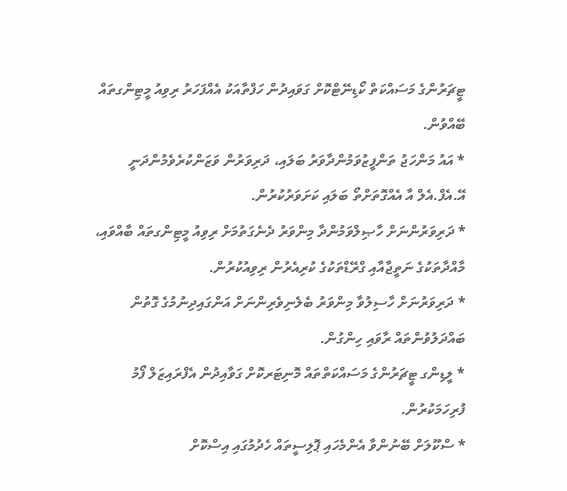ޓީޗަރުންގެ މަސައްކަތް ކޯޑިނޭޓްކޮށް ގަވައިދުން ހަފްތާއަކު އެއްފަހަރު ރިވިއު މީޓިންގތައް ބޭއްވުން.
* އައު މަންހަޖު ތަންފީޒުވަމުންދާވަރު ބަލައި، ދަރިވަރުން ވަޒަންކުރެވެމުންދަނީ އޭ.އެފް.އެލް އާ އެއްގޮތަށްތޯ ބަލައި ކަށަވަރުކުރުން.
* ދަރިވަރުންނަށް ހާޞިލްވަމުންދާ މިންވަރު ދެނެގަތުމަށް ރިވިއު މީޓިންގތައް ބާއްވައި، މާއްދާތަކުގެ ނަތީޖާއާއި ގްރޭޑްތަކުގެ ކުރިއެރުން ރިވިއުކުރުން.
* ދަރިވަރުނަށް ހާސިލުވާ މިންވަރު ބެލެނިވެރިންނަށް އަންގައިދިނުމުގެ ގޮތުން ބައްދަލުވުންތައް ރާވައި ހިންގުން.
* ލީޑިންގ ޓީޗަރުންގެ މަސައްކަތްތައް މޮނިޓަރކޮށް ގަވާއިދުން އެފްރައިޒަލް ފޯމު ފުރިހަމަކުރުން.
* ސްކޫލަށް ބޭނުންވާ އެންމެހައި ޕޮލިސީތައް ހެދުމުގައި އިސްކޮށް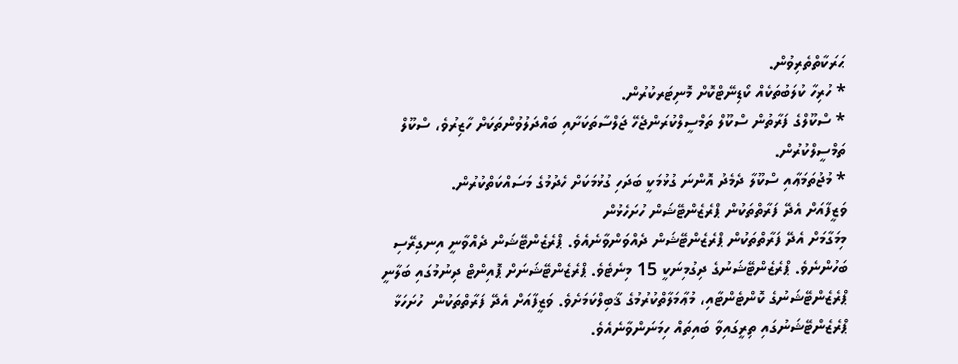ޙަރަކާތްތެރިވުން.
* ހުރިހާ ކުލަބުތަކެއް ކޯޑިނޭޓްކޮށް މޮނިޓަރކުރުން.
* ސްކޫލްގެ ފަރާތުން ސްކޫލް ތަމްސީލްކުރަންޖެހޭ ޖަލްސާތަކަށާއި ބައްދަލުވުންތަކަށް ހާޒިރުވެ، ސްކޫލް ތަމްސީލްކުރުން.
* މުޖުތަމަޢާއި ސްކޫލާ ދެމެދު އޮންނަ ގުޅުމަކީ ބަދަހި ގުޅުމަކަށް ހެދުމުގެ މަސައްކަތްކުރުން.
ވަޒީފާއަށް އެދޭ ފަރާތްތަކުން ޕްރެޒެންޓޭޝަން ހުށަހެޅުން
މިމަގާމަށް އެދޭ ފަރާތްތަކުން ޕްރެޒެންޓޭޝަން ދެއްވަންވާނެއެވެ. ޕްރެޒެންޓޭޝަން ދެއްވާނީ އިނގިރޭސި ބަހުންނެވެ. ޕްރެޒެންޓޭޝަނުގެ ދިގުމިނަކީ 15 މިނެޓެވެ. ޕްރެޒެންޓޭޝަނަށް ޕޮއިންޓް ދިނުމުގައި ބަލާނީ ޕްރެޒެންޓޭޝަނުގެ ކޮންޓެންޓާއި، މުޢާމަލާތްކުރުމުގެ ޤާބިލްކަމަށެވެ. ވަޒީފާއަށް އެދޭ ފަރާތްތަކުން  ހުށަހަޅާ ޕްރެޒެންޓޭޝަނުގައި ތިރީގައިވާ ބައިތައް ހިމަނަންވާނެއެވެ.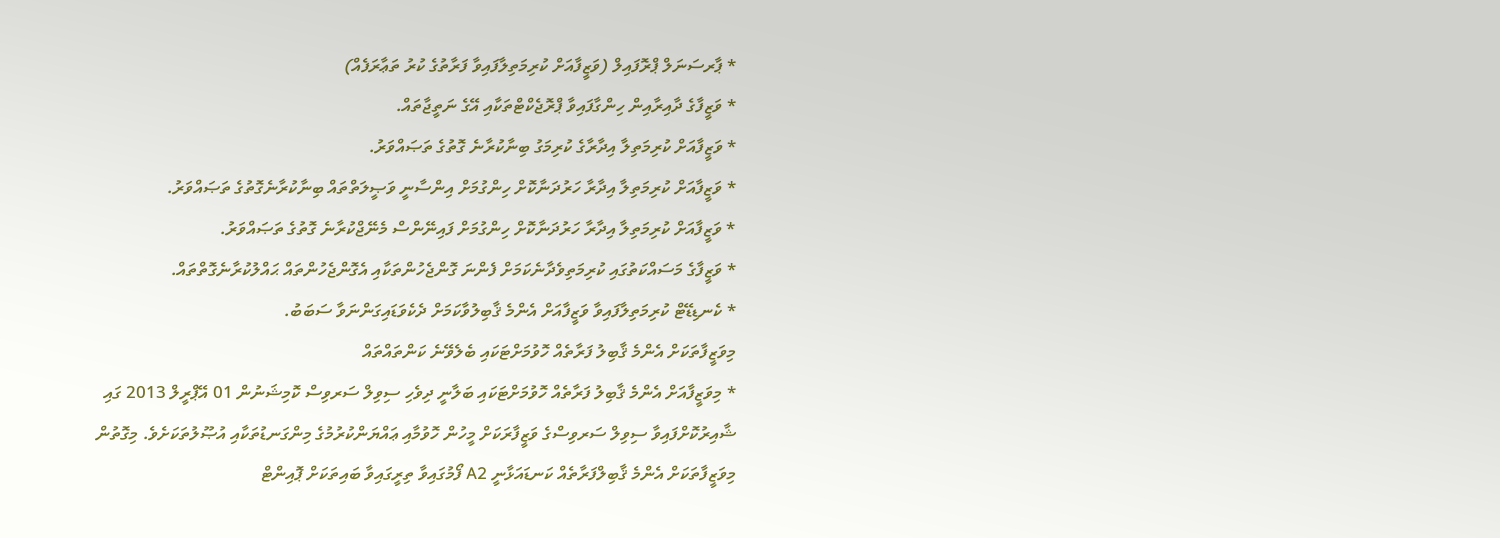* ޕާރސަނަލް ޕްރޮފައިލް (ވަޒީފާއަށް ކުރިމަތިލާފައިވާ ފަރާތުގެ ކުރު ތަޢާރަފެއް)
* ވަޒީފާގެ ދާއިރާއިން ހިންގާފައިވާ ޕްރޮޖެކްޓްތަކާއި އޭގެ ނަތީޖާތައް.
* ވަޒީފާއަށް ކުރިމަތިލާ އިދާރާގެ ކުރިމަގު ބިނާކުރާނެ ގޮތުގެ ތަޞައްވަރު.
* ވަޒީފާއަށް ކުރިމަތިލާ އިދާރާ ހަރުދަނާކޮށް ހިންގުމަށް އިންސާނީ ވަޞީލަތްތައް ބިނާކުރާނެގޮތުގެ ތަޞައްވަރު.
* ވަޒީފާއަށް ކުރިމަތިލާ އިދާރާ ހަރުދަނާކޮށް ހިންގުމަށް ފައިނޭންސް މެނޭޖްކުރާނެ ގޮތުގެ ތަޞައްވަރު.
* ވަޒީފާގެ މަސައްކަތުގައި ކުރިމަތިވެދާނެކަމަށް ފެންނަ ގޮންޖެހުންތަކާއި އެގޮންޖެހުންތައް ޙައްލުކުރާނެގޮތްތައް.
* ކެނޑިޑޭޓް ކުރިމަތިލާފައިވާ ވަޒީފާއަށް އެންމެ ޤާބިލުވާކަމަށް ދެކެވަޑައިގަންނަވާ ސަބަބު.
މިވަޒީފާތަކަށް އެންމެ ޤާބިލު ފަރާތެއް ހޮވުމަށްޓަކައި ބެލެވޭނެ ކަންތައްތައް
* މިވަޒީފާއަށް އެންމެ ޤާބިލު ފަރާތެއް ހޮވުމަށްޓަކައި ބަލާނީ ދިވެހި ސިވިލް ސަރވިސް ކޮމިޝަނުން 01 އޭޕްރީލް 2013 ގައި ޝާއިރުކޮށްފައިވާ ސިވިލް ސަރވިސްގެ ވަޒީފާރަކަށް މީހުން ހޮވުމާއި ޢައްޔަންކުރުމުގެ މިންގަނޑުތަކާއި އުޞޫލުތަކަށެވެ. މިގޮތުން މިވަޒީފާތަކަށް އެންމެ ޤާބިލްފަރާތެއް ކަނޑައަޅާނީ A2 ފޯމުގައިވާ ތިރީގައިވާ ބައިތަކަށް ޕޮއިންޓް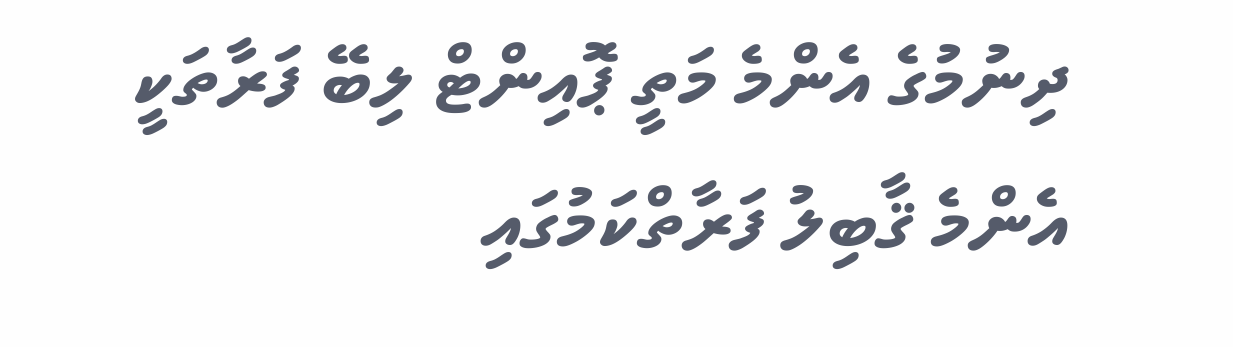ދިނުމުގެ އެންމެ މަތީ ޕޮއިންޓް ލިބޭ ފަރާތަކީ އެންމެ ޤާބިލު ފަރާތްކަމުގައި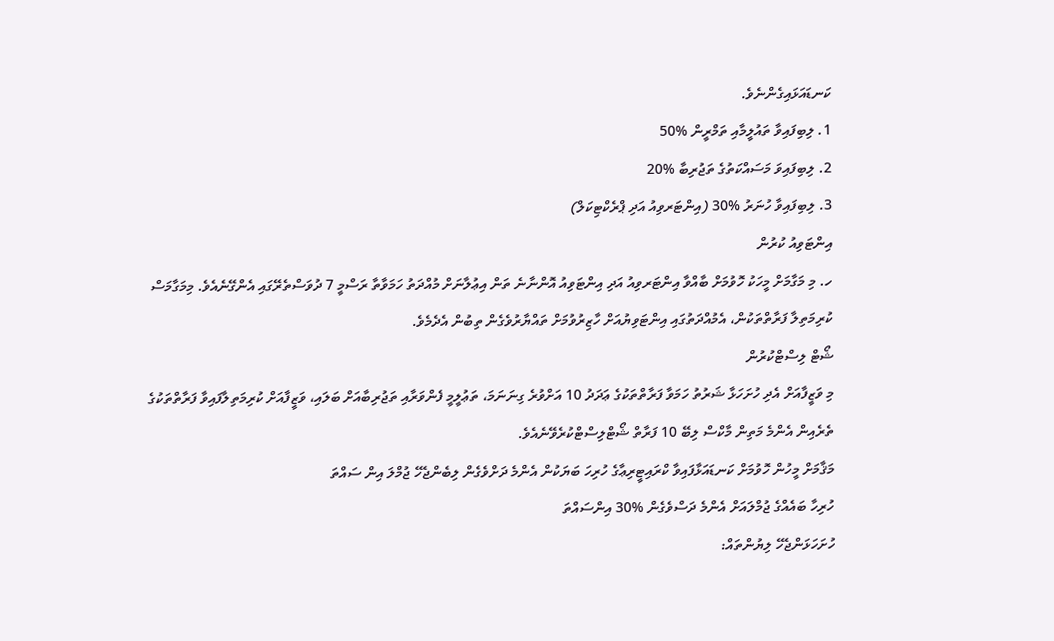ކަނޑައަޅައިގެންނެވެ.
1. ލިބިފައިވާ ތައުލީމާއި ތަމްރީން %50
2. ލިބިފައިވަ މަސައްކަތުގެ ތަޖުރިބާ %20
3. ލިބިފައިވާ ހުނަރު %30 (އިންޓަރވިއު އަދި ޕްރެކްޓިކަލް)
އިންޓަވިއު ކުރުން
ހ. މި މަގާމަށް މީހަކު ހޮވުމަށް ބާއްވާ އިންޓަރވިއު އަދި އިންޓަވިއު އޮންނާނެ ތަން އިޢުލާނަށް މުއްދަތު ހަމަވާތާ ރަސްމީ 7 ދުވަސްތެރޭގައި އެންގޭނެއެވެ. މިމަގާމަސް ކުރިމަތިލާ ފަރާތްތަކުން، އެމުއްދަތުގައި އިންޓަވިޔުއަށް ހާޒިރުވުމަށް ތައްޔާރުވެގެން ތިބުން އެދެމެވެ.
ޝޯޓް ލިސްޓްކުރުން
މި ވަޒީފާއަށް އެދި ހުށަހަޅާ ޝަރުތު ހަމަވާ ފަރާތްތަކުގެ ޢަދަދު 10 އަށްވުރެ ގިނަނަމަ، ތަޢުލީމީ ފެންވަރާއި ތަޖުރިބާއަށް ބަލައި، ވަޒީފާއަށް ކުރިމަތިލާފައިވާ ފަރާތްތަކުގެ ތެރެއިން އެންމެ މަތިން މާކްސް ލިބޭ 10 ފަރާތް ޝޯޓްލިސްޓްކުރެވޭނެއެވެ.
މަޤާމަށް މީހުން ހޮވުމަށް ކަނޑައަޅާފައިވާ ކްރައިޓީރިޢާގެ ހުރިހަ ބަޔަކުން އެންމެ ދަށްވެގެން ލިބެންޖެހޭ ޖުމްލަ އިން ސައްތަ
ހުރިހާ ބައެއްގެ ޖުމްލައަށް އެންމެ ދަސްވެގެން %30 އިންސައްތަ
ހުށަހަޅަންޖެހޭ ލިޔުންތައް: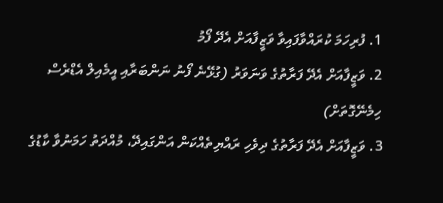1. ފުރިހަމަ ކުރައްވާފައިވާ ވަޒީފާއަށް އެދޭ ފޯމު
2. ވަޒީފާއަށް އެދޭ ފަރާތުގެ ވަނަވަރު (ގުޅޭނެ ފޯނު ނަންބަރާއި އީމެއިލް އެޑްރެސް ހިމެނޭގޮތަށް)
3. ވަޒީފާއަށް އެދޭ ފަރާތުގެ ދިވެހި ރައްޔިތެއްކަން އަންގައިދޭ، މުއްދަތު ހަމަނުވާ ކާޑުގެ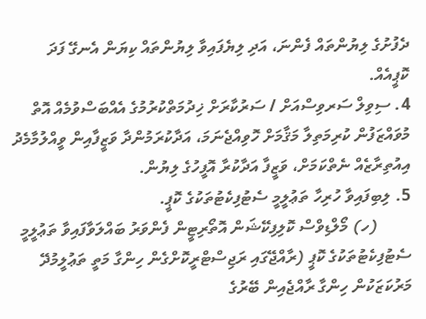ދެފުށުގެ ލިޔުންތައް ފެންނަ، އަދި ލިޔެފައިވާ ލިޔުންތައް ކިޔަން އެނގޭ ފަދަ ކޮޕީއެއް.
4. ސިވިލް ސަރވިސްއަށް / ސަރުކާރަށް ޚިދުމަތްކުރުމުގެ އެއްބަސްވުމެއް އޮތް މުވައްޒަފުން ކުރިމަތިލާ މަޤާމަށް ހޮވިއްޖެނަމަ، އަދާކުރަމުންދާ ވަޒީފާއިން ވީއްލުމާމެދު އިއުތިރާޒެއް ނެތްކަމަށް، ވަޒީފާ އަދާކުރާ އޮފީހުގެ ލިޔުން.
5. ލިބިފައިވާ ހުރިހާ ތަޢުލީމީ ސެޓުފިކެޓުތަކުގެ ކޮޕީ.
        (ހ) މޯލްޑިވްސް ކޮލިފިކޭޝަން އޮތޯރިޓީން ފެންވަރު ބައްލަވާފައިވާ ތަޢުލީމީ ސެޓުފިކެޓުތަކުގެ ކޮޕީ (ރާއްޖޭގައި ރަޖިސްޓްރީކޮށްގެން ހިންގާ މަތީ ތަޢުލީމުދޭ މަރުކަޒަކުން ހިންގާ ރާއްޖެއިން ބޭރުގެ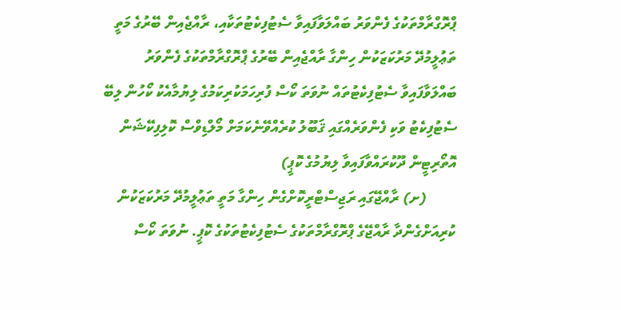ޕްރޮގްރާމްތަކުގެ ފެންވަރު ބައްލަވާފައިވާ ސެޓުފިކެޓުތަކާއި، ރާއްޖެއިން ބޭރުގެ މަތީ ތަޢުލީމުދޭ މަރުކަޒަކުން ހިންގާ ރާއްޖެއިން ބޭރުގެ ޕްރޮގްރާމްތަކުގެ ފެންވަރު ބައްލަވާފައިވާ ސެޓުފިކެޓުތައް ނުވަތަ ކޯސް ފުރިހަމަކުރިކަމުގެ ލިޔުމާއެކު ކޯހުން ލިބޭ ސެޓުފިކެޓު ވަކި ފެންވަރެއްގައި ޤަބޫލު ކުރެއްވޭނެކަމަށް މޯލްޑިވްސް ކޮލިފިކޭޝަން އޮތޯރިޓީން ދޫކުރައްވާފައިވާ ލިޔުމުގެ ކޮޕީ)
        (ށ) ރާއްޖޭގައި ރަޖިސްޓްރީކޮށްގެން ހިންގާ މަތީ ތަޢުލީމުދޭ މަރުކަޒަކުން ކުރިއަށްގެންދާ ރާއްޖޭގެ ޕްރޮގްރާމްތަކުގެ ސެޓުފިކެޓުތަކުގެ ކޮޕީ. ނުވަތަ ކޯސް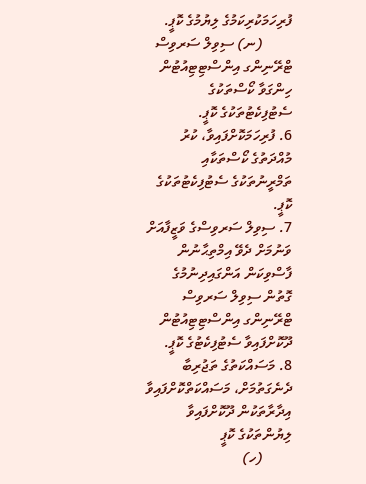ފުރިހަމަކުރިކަމުގެ ލިޔުމުގެ ކޮޕީ.
        (ނ) ސިވިލް ސަރވިސް ޓްރޭނިންގ އިންސްޓިޓިއުޓުން ހިންގަވާ ކޯސްތަކުގެ ސެޓުފިކެޓުތަކުގެ ކޮޕީ.
6. ފުރިހަމަކޮށްފައިވާ، ކުރު މުއްދަތުގެ ކޯސްތަކާއި ތަމްރީނުތަކުގެ ސެޓުފިކެޓުތަކުގެ ކޮޕީ.
7. ސިވިލް ސަރވިސްގެ ވަޒީފާއަށް ވަނުމަށް ދެވޭ އިމްތިޙާނުން ފާސްވިކަން އަންގައިދިނުމުގެ ގޮތުން ސިވިލް ސަރވިސް ޓްރޭނިންގ އިންސްޓިޓިއުޓުން ދޫކޮށްފައިވާ ސެޓުފިކެޓުގެ ކޮޕީ.
8. މަސައްކަތުގެ ތަޖުރިބާ ދެނެގަތުމަށް، މަސައްކަތްކޮށްފައިވާ އިދާރާތަކުން ދޫކޮށްފައިވާ ލިޔުންތަކުގެ ކޮޕީ
        (ހ)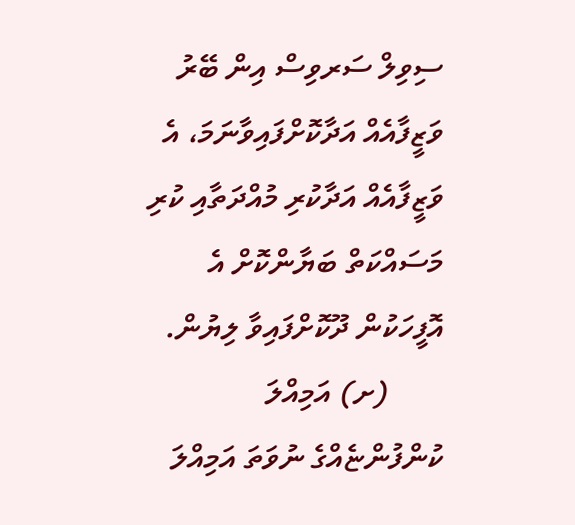ސިވިލް ސަރވިސް އިން ބޭރު ވަޒީފާއެއް އަދާކޮށްފައިވާނަމަ، އެ ވަޒީފާއެއް އަދާކުރި މުއްދަތާއި ކުރި މަސައްކަތް ބަޔާންކޮށް އެ އޮފީހަކުން ދޫކޮށްފައިވާ ލިޔުން.
       (ށ) އަމިއްލަ ކުންފުންޏެއްގެ ނުވަތަ އަމިއްލަ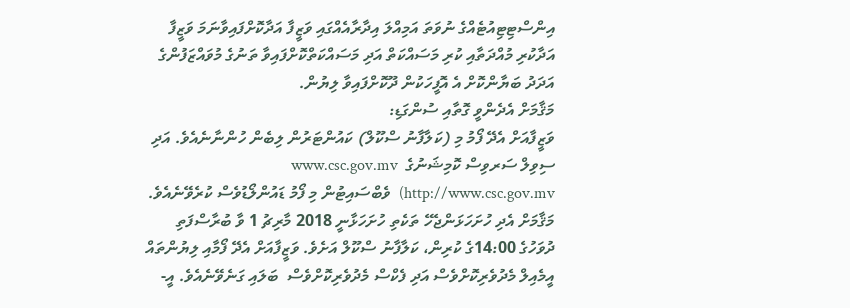އިންސްޓިޓިއުޓެއްގެ ނުވަތަ އަމިއްލަ އިދާރާއެއްގައި ވަޒީފާ އަދާކޮށްފައިވާނަމަ ވަޒީފާ އަދާކުރި މުއްދަތާއި ކުރި މަސައްކަތް އަދި މަސައްކަތްކޮށްފައިވާ ތަނުގެ މުވައްޒަފުންގެ އަދަދު ބަޔާންކޮށް އެ އޮފީހަކުން ދޫކޮށްފައިވާ ލިޔުން.
މަޤާމަށް އެދެންވީ ގޮތާއި ސުންގަޑި:
ވަޒީފާއަށް އެދޭ ފޯމު މި (ކަލާފާނު ސްކޫލް) ކައުންޓަރުން ލިބެން ހުންނާނެއެވެ. އަދި ސިވިލް ސަރވިސް ކޮމިޝަނުގެ  www.csc.gov.mv (http://www.csc.gov.mv  ވެބްސައިޓުން މި ފޯމު ޑައުންލޯޑުވެސް ކުރެވޭނެއެވެ. މަޤާމަށް އެދި ހުށަހަޅަންޖެހޭ ތަކެތި ހުށަހަޅާނީ 2018 މާރިޗު 1 ވާ ބުރާސްފަތި ދުވަހުގެ 14:00ގެ ކުރިން، ކަލާފާނު ސްކޫލް އަށެވެ. ވަޒީފާއަށް އެދޭ ފޯމާއި ލިޔުންތައް އީމެއިލް މެދުވެރިކޮށްވެސް އަދި ފެކްސް މެދުވެރިކޮށްވެސް  ބަލައި ގަނެވޭނެއެވެ. އީ-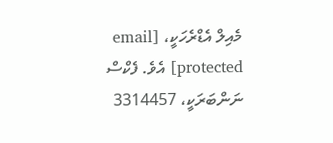މެއިލް އެޑްރެހަކީ، [email protected] އެވެ. ފެކްސް ނަންބަރަކީ، 3314457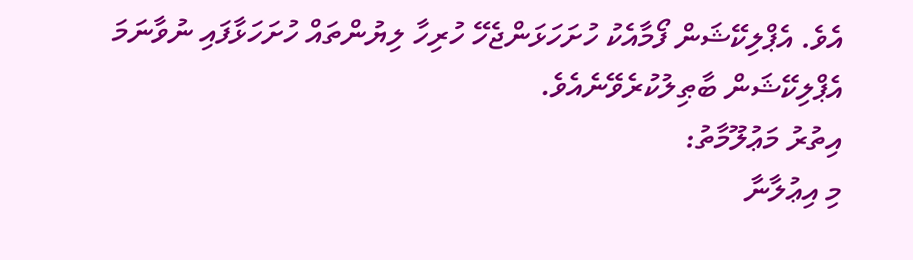އެވެ. އެޕްލިކޭޝަން ފޯމާއެކު ހުށަހަޅަންޖެހޭ ހުރިހާ ލިޔުންތައް ހުށަހަޅާފައި ނުވާނަމަ އެޕްލިކޭޝަން ބާޠިލުކުރެވޭނެއެވެ.
އިތުރު މަޢުލޫމާތު:
މި އިޢުލާނާ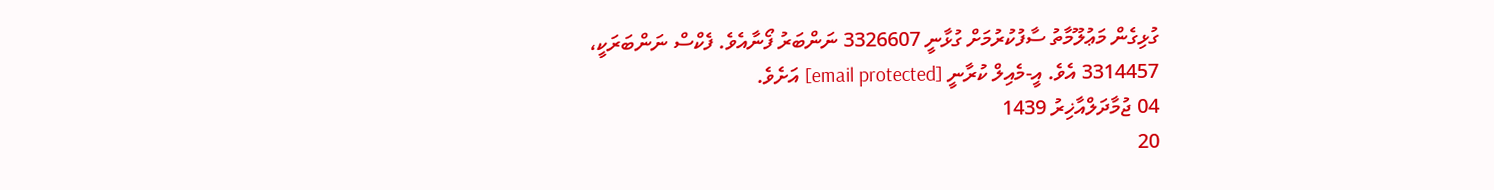ގުޅިގެން މަޢުލޫމާތު ސާފުކުރުމަށް ގުޅާނީ 3326607 ނަންބަރު ފޯނާއެވެ. ފެކްސް ނަންބަރަކީ، 3314457 އެވެ. އީ-މެއިލް ކުރާނީ [email protected] އަށެވެ.
04 ޖުމާދަލްއާޚިރު 1439
20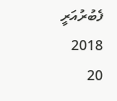ފެބުރުއަރީ 2018
20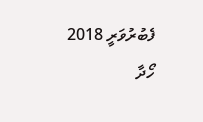ފެބުރުވަރީ 2018
ހޯދާ